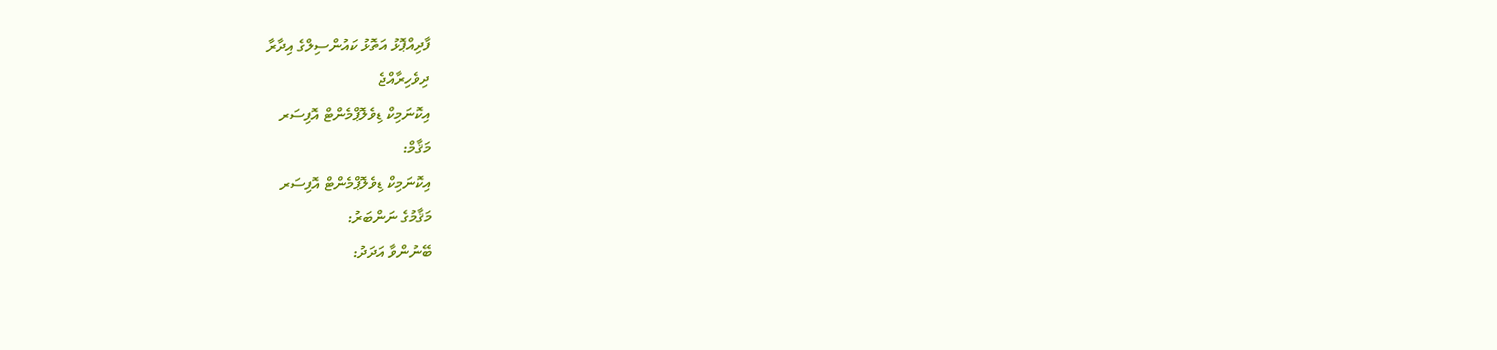ފާދިއްޕޮޅު އަތޮޅު ކައުންސިލްގެ އިދާރާ
ދިވެހިރާއްޖެ
އިކޮނަމިކް ޑިވެލޮޕްމެންޓް އޮފިސަރ
މަޤާމް:
އިކޮނަމިކް ޑިވެލޮޕްމެންޓް އޮފިސަރ
މަޤާމުގެ ނަންބަރު:
ބޭނުންވާ އަދަދު: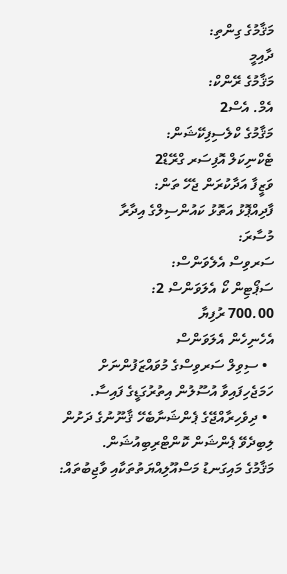މަޤާމުގެ ގިންތި:
ދާއިމީ
މަޤާމުގެ ރޭންކް:
އެމް. އެސް2
މަޤާމުގެ ކްލެސިފިކޭޝަން:
ޓެކްނިކަލް އޮފިސަރ ގްރޭޑް2
ވަޒީފާ އަދާކުރަން ޖެހޭ ތަން:
ފާދިއްޕޮޅު އަތޮޅު ކައުންސިލްގެ އިދާރާ
މުސާރަ:
ސަރވިސް އެލެވަންސް:
ސަޕޯޓިން ކޯ އެލަވަންސް 2:
700.00 ރުފިޔާ
އެހެނިހެން އެލަވަންސް
  • ސިވިލް ސަރވިސްގެ މުވައްޒަފުންނަށް ހަމަޖެހިފައިވާ އުސޫލުން އިތުރުގަޑީގެ ފައިސާ.
  • ދިވެހިރާއްޖޭގެ ޕެންޝަނާބެހޭ ޤާނޫނުގެ ދަށުން ލިބިދެވޭ ޕެންޝަން ކޮންޓްރިބިއުޝަން.
މަޤާމުގެ މައިގަނޑު މަސްއޫލިއްޔަތުތަކާއި ވާޖިބުތައް: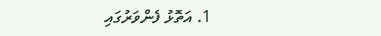1. އަތޮޅު ފެންވަރުގައި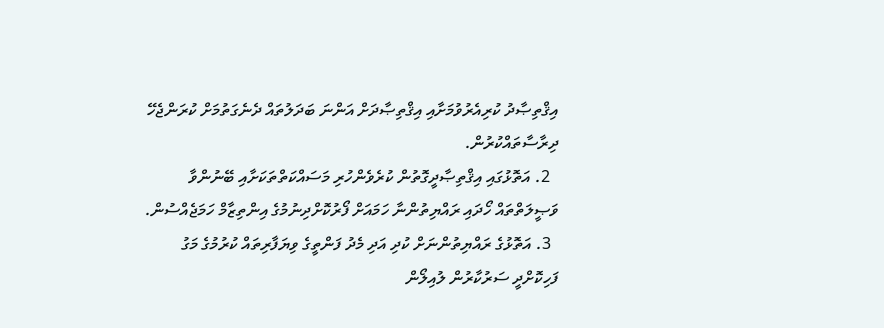އިޤްތިޞާދު ކުރިއެރުވުމަށާއި އިޤްތިޞާދަށް އަންނަ ބަދަލުތައް ދެނެގަތުމަށް ކުރަންޖެހޭ ދިރާސާތައްކުރުން.
  2. އަތޮޅުގައި އިޤްތިޞާދީގޮތުން ކުރެވެންހުރި މަސައްކަތްތަކަށާއި ބޭނުންވާ ވަޞީލަތްތައް ހޯދައި ރައްޔިތުންނާ ހަމައަށް ފޯރުކޮށްދިނުމުގެ އިންތިޒާމް ހަމަޖެއްސުން.
  3. އަތޮޅުގެ ރައްޔިތުންނަށް ކުދި އަދި މެދު ފަންތީގެ ވިޔަފާރިތައް ކުރުމުގެ މަގު ފަހިކޮށްދީ ސަރުކާރުން ލުއިލޯން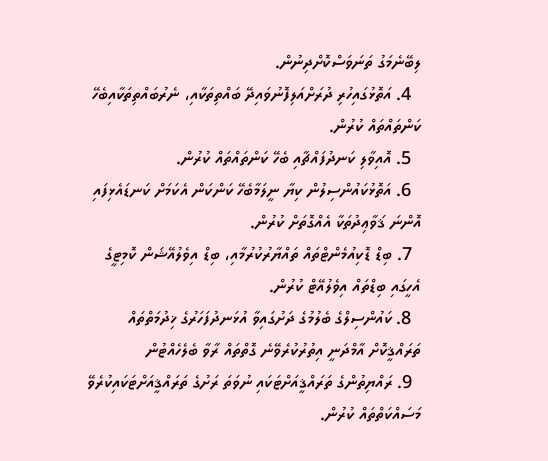ލިބޭނެމަގު ތަނަވަސްކޮށްދިނުން.
  4. އަތޮޅުގައިހުރި ދުރަށްއަލިފޮނުވައިދޭ ބައްތިތަކާއި، ނެރުބައްތިތަކާއިބެހޭ ކަންތައްތައް ކުރުން.
  5. އޮއިވާލި ކަނދުފައްޗާއި ބެހޭ ކަންތައްތައް ކުރުން.
  6. އަތޮޅުކައުންސިލުން ކިޔާ ނީލަމާބެހޭ ކަންކަން އެކަމަށް ކަނޑައެޅިފައި އޮންނަ ޤަވާޢިދުތަކާ އެއްގޮތަށް ކުރުން.
  7. ބިޑް ޑޮކިއުމެންޓްތައް ތައްޔާރުކުރުމާއި، ބިޑް އިވެލުއޭޝަން ކޮމިޓީގެ އެހީގައި ބިޑްތައް އިވެލުއޭޓް ކުރުން.
  8. ކައުންސިލްގެ ބެލުމުގެ ދަށުގައިވާ އުޅަނދުފަހަރުގެ ޚިދުމަތްތައް ތަރައްޤީކޮށް އާމްދަނީ އިތުރުކުރެވޭނެ ގޮތްތައް ރާވާ ބެލެހެއްޓުން
  9. ރައްޔިތުންގެ ތަރައްޤީއަށްޓަކައި ނުވަތަ ރަށުގެ ތަރައްޤީއަށްޓަކައިކުރެވޭ މަސައްކަތްތައް ކުރުން.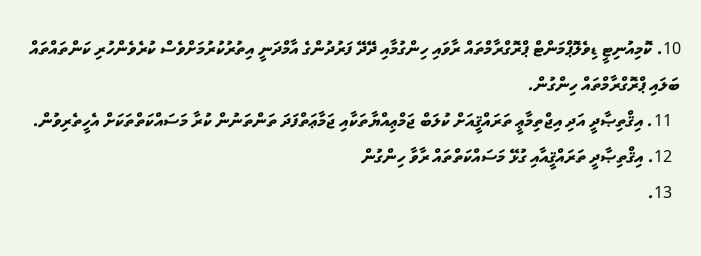10. ކޮމިއުނިޓީ ޑިވެލޮޕްމަންޓް ޕްރޮގްރާމްތައް ރާވައި ހިންގުމާއި ދޭދޭ ފަރުދުންގެ އާމްދަނީ އިތުރުކުރުމަށްވެސް ކުރެވެންހުރި ކަންތައްތައް ބަލައި ޕްރޮގްރާމްތައް ހިންގުން.
  11. އިޤްތިޞާދީ އަދި އިޖްތިމާޢީ ތަރައްޤީއަށް ކުލަބް ޖަމްޢިއްޔާތަކާއި ޖަމާޢަތްފަދަ ތަންތަނުން ކުރާ މަސައްކަތްތަކަށް އެހީތެރިވުން.
  12. އިޤްތިޞާދީ ތަރައްޤީއާއި ގުޅޭ މަސައްކަތްތައް ރާވާ ހިންގުން
  13.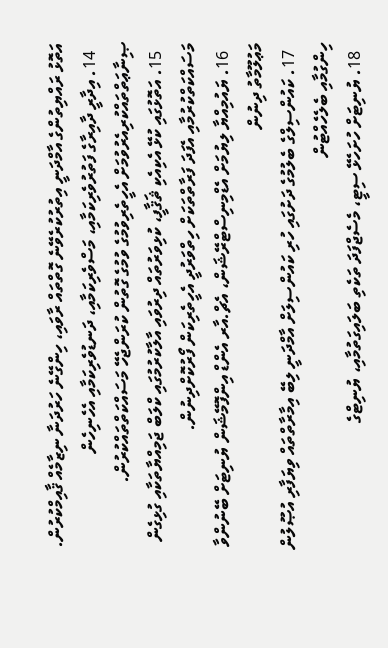އަތޮޅު ރައްޔިތުންގެ އާމްދަނީ އިތުރުކުރެވޭނެ ގޮތްތައް ރާވައި، ހިންގޭނެ ހަރުދަނާ ނިޒާމެއް ޤާއިމްކުރުން.
  14. އިދާރީ ދާއިރާގެ ފަތުރުވެރިކަމާއި، މަސްވެރިކަމާއި، ދަނޑުވެރިކަމާއި އެހެނިހެން ޞިނާޢަތްތައްކުރިއެރުވުމަށް އެހީތެރިވުމުގެ ވުމުގެ ގޮތުން ކުރަންޖެހޭ މަސައްކަތްތައްކުރުން.
  15. އަތޮޅުގައި ކުޅޭ އެކިއެކި ޘަޤާފީ، ކުޅިވަރުތައް ދިރުވައި އާލާކުރުމުގައި ކްލަބް ޖަމިއްޔާތަކާއި ގުޅިގެން މަސައްކަތްކުރުމާއި އެފަދަ ފަރާތްތަކަށް ހިތްވަރުދީ އެހީތެރިކަން ފޯރުކޮށްދިނުން.
  16. ޔައުމިއްޔާ ލިޔުމަށް އެޑްމިނިސްޓްރޭޝަން، އެޗް.އާރ އެންޑް އިންފޮމޭޝަން ޔުނިޓަށް ބޭނުންވާ މަޢުލޫމާތު ދިނުން
  17. ކައުންސިލްގެ ބެލުމުގެ ދަށުގައި ހުރި ކައުންސިލަށް އާމްދަނީ ލިބޭ އިމާރާތްތައް ވިޔަފާރި އުޞޫލުން ހިންގުމާއި ބެލެހެއްޓުން
  18. ޔުނިޓަށް ހުށަހެޅޭ ސިޓީ، މެސެޖްފަދަ ތަކެތި ބަލައިގަތުމާއި، ޔުނިޓްގެ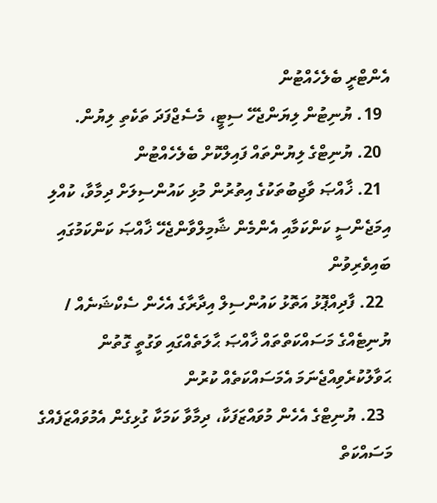އެންޓްރީ ބެލެހެއްޓުން
  19. ޔުނިޓުން ލިޔަންޖެހޭ ސިޓީ، މެސެޖްފަދަ ތަކެތި ލިޔުން.
  20. ޔުނިޓްގެ ލިޔުންތައް ފައިލްކޮށް ބެލެހެއްޓުން
  21. ޚާއްޞަ ވާޖިބުތަކުގެ އިތުރުން މުޅި ކައުންސިލަށް ދިމާވާ، ކުއްލި އިމަޖެންސީ ކަންކަމާއި އެންމެން ޝާމިލްވާންޖެހޭ ޚާއްޞަ ކަންކަމުގައި ބައިވެރިވުން
  22. ފާދިއްޕޮޅު އަތޮޅު ކައުންސިލް އިދާރާގެ އެހެން ސެކްޝަނެއް / ޔުނިޓެއްގެ މަސައްކަތްތައް ޚާއްޞަ ޙާލަތެއްގައި ވަގުތީ ގޮތުން ޙަވާލުކުރެވިއްޖެނަމަ އެމަސައްކަތެއް ކުރުން
  23. ޔުނިޓްގެ އެހެން މުވައްޒަފަކާ، ދިމާވާ ކަމަކާ ގުޅިގެން އެމުވައްޒަފެއްގެ މަސައްކަތް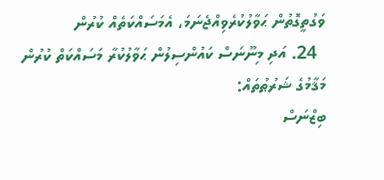ވަގުތީގޮތުން ޙަވާލުކުރެވިއްޖެނަމަ، އެމަސައްކަތެއް ކުރުން
  24. އަދި މިނޫނަސް ކައުންސިލުން ޙަވާލުކުރާ މަސައްކަތް ކުރުން
މަޤާމުގެ ޝަރުޠުތައް:
ބިޒްނަސް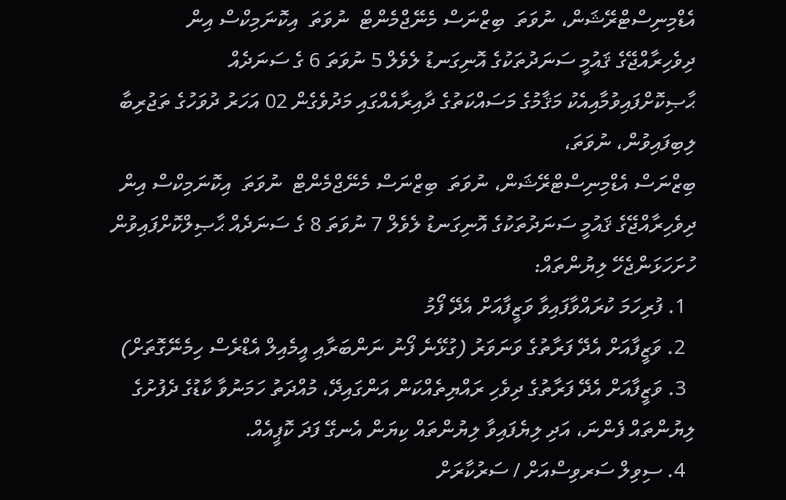އެޑްމިނިސްޓްރޭޝަން، ނުވަތަ  ބިޒްނަސް މެނޭޖްމެންޓް  ނުވަތަ  އިކޮނަމިކްސް އިން ދިވެހިރާއްޖޭގެ ޤައުމީ ސަނަދުތަކުގެ އޮނިގަނޑު ލެވެލް 5 ނުވަތަ 6 ގެ ސަނަދެއް ޙާޞިކޮށްފައިވުމާއިއެކު މަޤާމުގެ މަސައްކަތުގެ ދާއިރާއެއްގައި މަދުވެގެން 02 އަހަރު ދުވަހުގެ ތަޖުރިބާ ލިބިފައިވުން، ނުވަތަ،
ބިޒްނަސް އެޑްމިނިސްޓްރޭޝަން، ނުވަތަ  ބިޒްނަސް މެނޭޖްމެންޓް  ނުވަތަ  އިކޮނަމިކްސް އިން ދިވެހިރާއްޖޭގެ ޤައުމީ ސަނަދުތަކުގެ އޮނިގަނޑު ލެވެލް 7 ނުވަތަ 8 ގެ ސަނަދެއް ޙާޞިލްކޮށްފައިވުން
ހުށަހަޅަންޖެހޭ ލިޔުންތައް:
  1. ފުރިހަމަ ކުރައްވާފައިވާ ވަޒީފާއަށް އެދޭ ފޯމު
  2. ވަޒީފާއަށް އެދޭ ފަރާތުގެ ވަނަވަރު (ގުޅޭނެ ފޯނު ނަންބަރާއި އީމެއިލް އެޑްރެސް ހިމެނޭގޮތަށް)
  3. ވަޒީފާއަށް އެދޭ ފަރާތުގެ ދިވެހި ރައްޔިތެއްކަން އަންގައިދޭ، މުއްދަތު ހަމަނުވާ ކާޑުގެ ދެފުށުގެ ލިޔުންތައް ފެންނަ، އަދި ލިޔެފައިވާ ލިޔުންތައް ކިޔަން އެނގޭ ފަދަ ކޮޕީއެއް.
  4. ސިވިލް ސަރވިސްއަށް / ސަރުކާރަށް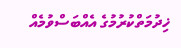ޚިދުމަތްކުރުމުގެ އެއްބަސްވުމެއް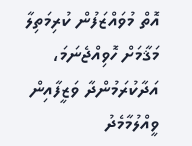އޮތް މުވައްޒަފުން ކުރިމަތިލާ މަޤާމަށް ހޮވިއްޖެނަމަ، އަދާކުރަމުންދާ ވަޒީފާއިން ވީއްލުމާމެދު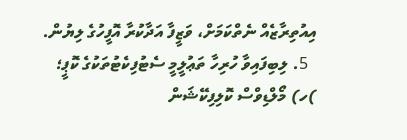އިއުތިރާޒެއް ނެތްކަމަށް، ވަޒީފާ އަދާކުރާ އޮފީހުގެ ލިޔުން.
  5. ލިބިފައިވާ ހުރިހާ ތަޢުލީމީ ސެޓުފިކެޓުތަކުގެ ކޮޕީ؛
)ހ) މޯލްޑިވްސް ކޮލިފިކޭޝަން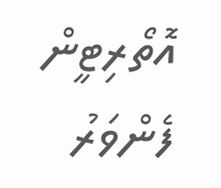އޮތޯރިޓީން ފެންވަރު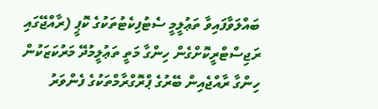ބައްލަވާފައިވާ ތަޢުލީމީ ސެޓުފިކެޓުތަކުގެ ކޮޕީ (ރާއްޖޭގައި ރަޖިސްޓްރީކޮށްގެން ހިންގާ މަތީ ތަޢުލީމުދޭ މަރުކަޒަކުން ހިންގާ ރާއްޖެއިން ބޭރުގެ ޕްރޮގްރާމްތަކުގެ ފެންވަރު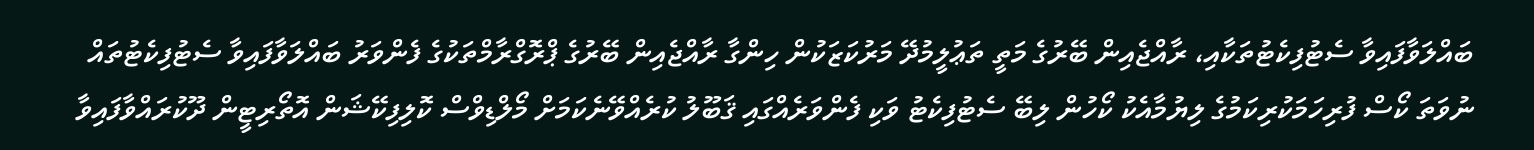ބައްލަވާފައިވާ ސެޓުފިކެޓުތަކާއި، ރާއްޖެއިން ބޭރުގެ މަތީ ތަޢުލީމުދޭ މަރުކަޒަކުން ހިންގާ ރާއްޖެއިން ބޭރުގެ ޕްރޮގްރާމްތަކުގެ ފެންވަރު ބައްލަވާފައިވާ ސެޓުފިކެޓުތައް ނުވަތަ ކޯސް ފުރިހަމަކުރިކަމުގެ ލިޔުމާއެކު ކޯހުން ލިބޭ ސެޓުފިކެޓު ވަކި ފެންވަރެއްގައި ޤަބޫލު ކުރެއްވޭނެކަމަށް މޯލްޑިވްސް ކޮލިފިކޭޝަން އޮތޯރިޓީން ދޫކުރައްވާފައިވާ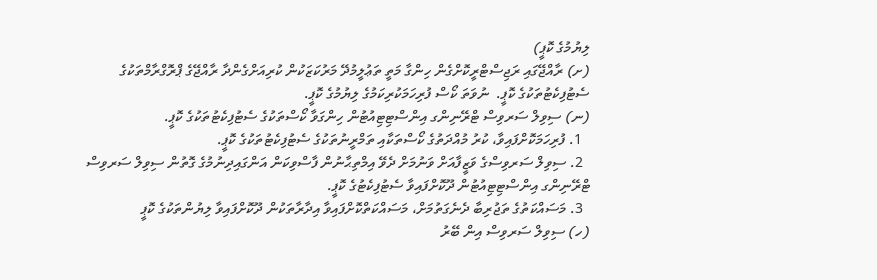ލިޔުމުގެ ކޮޕީ)
(ށ) ރާއްޖޭގައި ރަޖިސްޓްރީކޮށްގެން ހިންގާ މަތީ ތަޢުލީމުދޭ މަރުކަޒަކުން ކުރިއަށްގެންދާ ރާއްޖޭގެ ޕްރޮގްރާމްތަކުގެ ސެޓުފިކެޓުތަކުގެ ކޮޕީ.  ނުވަތަ ކޯސް ފުރިހަމަކުރިކަމުގެ ލިޔުމުގެ ކޮޕީ.
(ނ) ސިވިލް ސަރވިސް ޓްރޭނިންގ އިންސްޓިޓިއުޓުން ހިންގަވާ ކޯސްތަކުގެ ސެޓުފިކެޓުތަކުގެ ކޮޕީ.
  1. ފުރިހަމަކޮށްފައިވާ، ކުރު މުއްދަތުގެ ކޯސްތަކާއި ތަމްރީނުތަކުގެ ސެޓުފިކެޓުތަކުގެ ކޮޕީ.
  2. ސިވިލް ސަރވިސްގެ ވަޒީފާއަށް ވަނުމަށް ދެވޭ އިމްތިޙާނުން ފާސްވިކަން އަންގައިދިނުމުގެ ގޮތުން ސިވިލް ސަރވިސް ޓްރޭނިންގ އިންސްޓިޓިއުޓުން ދޫކޮށްފައިވާ ސެޓުފިކެޓުގެ ކޮޕީ.
  3. މަސައްކަތުގެ ތަޖުރިބާ ދެނެގަތުމަށް، މަސައްކަތްކޮށްފައިވާ އިދާރާތަކުން ދޫކޮށްފައިވާ ލިޔުންތަކުގެ ކޮޕީ
(ހ) ސިވިލް ސަރވިސް އިން ބޭރު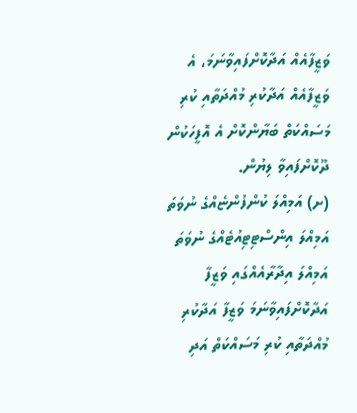ވަޒީފާއެއް އަދާކޮށްފައިވާނަމަ، އެ ވަޒީފާއެއް އަދާކުރި މުއްދަތާއި ކުރި މަސައްކަތް ބަޔާންކޮށް އެ އޮފީހަކުން ދޫކޮށްފައިވާ ލިޔުން.
(ށ) އަމިއްލަ ކުންފުންޏެއްގެ ނުވަތަ އަމިއްލަ އިންސްޓިޓިއުޓެއްގެ ނުވަތަ އަމިއްލަ އިދާރާއެއްގައި ވަޒީފާ އަދާކޮށްފައިވާނަމަ ވަޒީފާ އަދާކުރި މުއްދަތާއި ކުރި މަސައްކަތް އަދި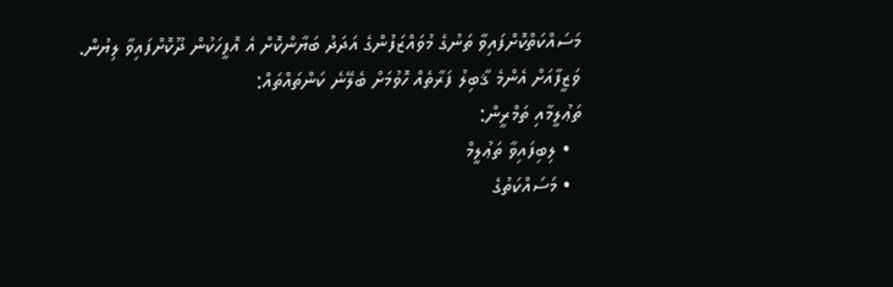މަސައްކަތްކޮށްފައިވާ ތަނުގެ މުވައްޒަފުންގެ އަދަދު ބަޔާންކޮށް އެ އޮފީހަކުން ދޫކޮށްފައިވާ ލިޔުން.
ވަޒީފާއަށް އެންމެ ޤާބިލު ފަރާތެއް ހޮވުމަށް ބެލޭނެ ކަންތައްތައް:
ތަޢުލީމާއި ތަމްރީން:
  • ލިބިފައިވާ ތަޢުލީމް
  • މަސައްކަތުގެ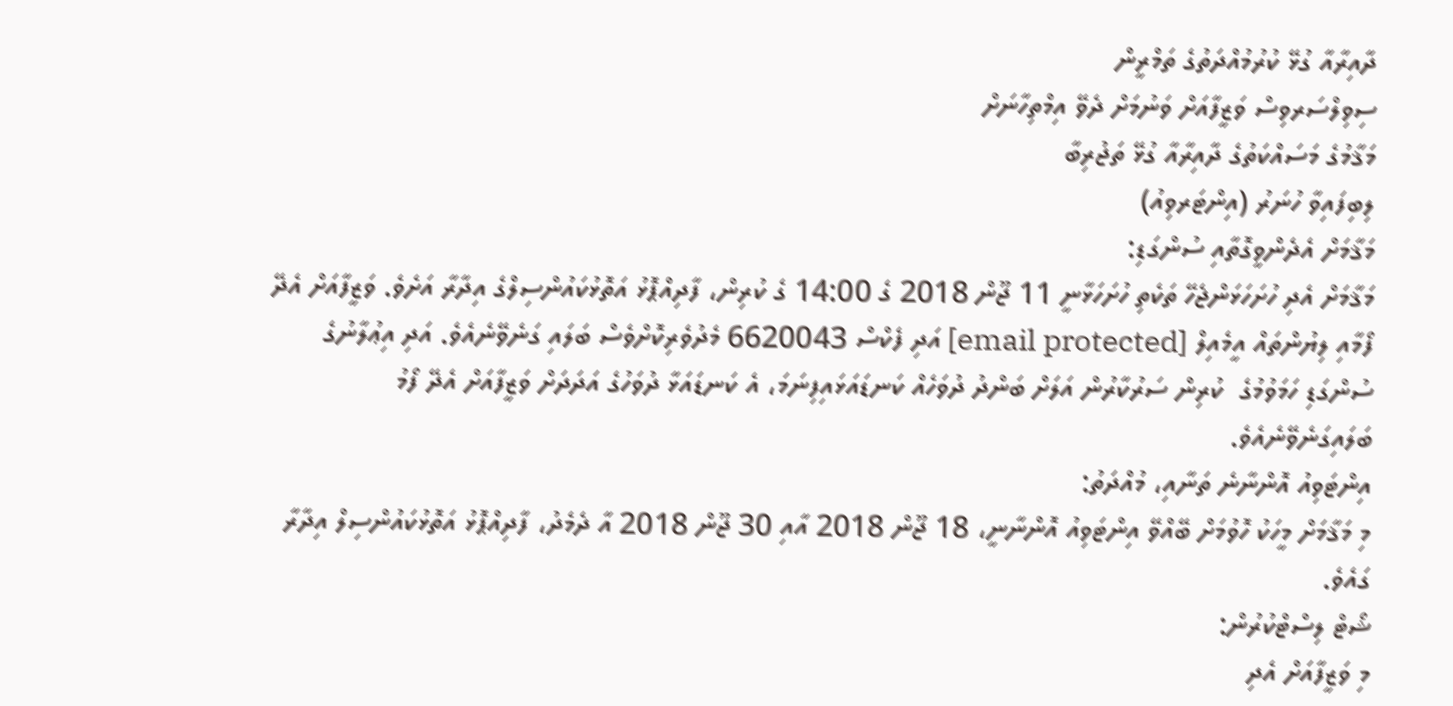ދާއިރާއާ ގުޅޭ ކުރުމުއްދަތުގެ ތަމްރީން
ސިވިލްސަރވިސް ވަޒީފާއަށް ވަނުމަށް ދެވޭ އިމްތިހާނަށް
މަޤާމުގެ މަސައްކަތުގެ ދާއިރާއާ ގުޅޭ ތަޖުރިބާ
ލިބިފައިވާ ހުނަރު (އިންޓަރވިއު)
މަޤާމަށް އެދެންވީގޮތާއި ސުންގަޑި:
މަޤާމަށް އެދި ހުށަހަޅަންޖެހޭ ތަކެތި ހުށަހަޅާނީ 11 ޖޫން 2018 ގެ 14:00 ގެ ކުރިން، ފާދިއްޕޮޅު އަތޮޅުކައުންސިލްގެ އިދާރާ އަށެވެ. ވަޒީފާއަށް އެދޭ ފޯމާއި ލިޔުންތައް އީމެއިލް [email protected] އަދި ފެކްސް 6620043 މެދުވެރިކޮށްވެސް ބަލައި ގަނެވޭނެއެވެ. އަދި އިޢުލާނުގެ ސުންގަޑި ހަމަވުމުގެ  ކުރިން ސަރުކާރުން އަލަށް ބަންދު ދުވަހެއް ކަނޑައަޅައިފިނަމަ، އެ ކަނޑައަޅާ ދުވަހުގެ އަދަދަށް ވަޒީފާއަށް އެދޭ ފޯމު ބަލައިގަނެވޭނެއެވެ.
އިންޓަވިއު އޮންނާނެ ތަނާއި، މުއްދަތު:
މި މަޤާމަށް މީހަކު ހޮވުމަށް ބޭއްވޭ އިންޓަވިއު އޮންނާނީ، 18 ޖޫން 2018 އާއި 30 ޖޫން 2018 އާ ދެމެދު، ފާދިއްޕޮޅު އަތޮޅުކައުންސިލް އިދާރާ ގައެވެ.
ޝޯޓް ލިސްޓްކުރުން:
މި ވަޒީފާއަށް އެދި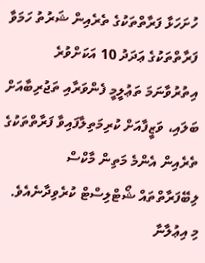ހުށަހަޅާ ފަރާތްތަކުގެ ތެރެއިން ޝަރުތު ހަމަވާ ފަރާތްތަކުގެ ޢަދަދު 10 އަކަށްވުރެ އިތުރުވާނަމަ ތަޢުލީމީ ފެންވަރާއި ތަޖުރިބާއަށް ބަލައި، ވަޒީފާއަށް ކުރިމަތިލާފައިވާ ފަރާތްތަކުގެ ތެރެއިން އެންމެ މަތިން މާކްސް ލިބޭފަރާތްތައް ޝޯޓްލިސްޓް ކުރެވިދާނެއެވެ.
މި އިޢުލާނާ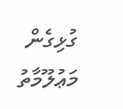ގުޅިގެން މަޢުލޫމާތު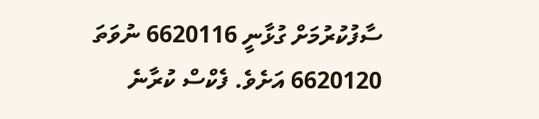ސާފުކުރުމަށް ގުޅާނީ 6620116 ނުވަތަ 6620120 އަށެވެ. ފެކްސް ކުރާނެ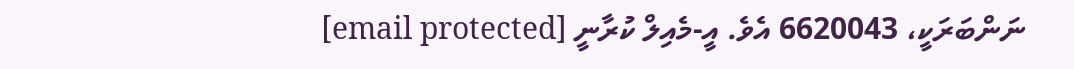ނަންބަރަކީ، 6620043 އެވެ. އީ-މެއިލް ކުރާނީ [email protected]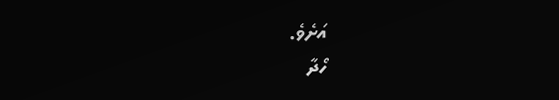އަށެވެ.
ހޯދާ